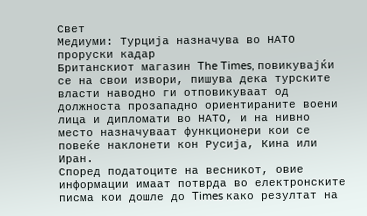Свет
Медиуми: Турција назначува во НАТО проруски кадар
Британскиот магазин The Times, повикувајќи се на свои извори, пишува дека турските власти наводно ги отповикуваат од должноста прозападно ориентираните воени лица и дипломати во НАТО, и на нивно место назначуваат функционери кои се повеќе наклонети кон Русија, Кина или Иран.
Според податоците на весникот, овие информации имаат потврда во електронските писма кои дошле до Times како резултат на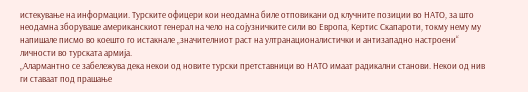истекување на информации. Турските офицери кои неодамна биле отповикани од клучните позиции во НАТО, за што неодамна зборуваше американскиот генерал на чело на сојузничките сили во Европа, Кертис Скапароти, токму нему му напишале писмо во коешто го истакнале „значителниот раст на ултранационалистички и антизападно настроени“ личности во турската армија.
„Алармантно се забележува дека некои од новите турски претставници во НАТО имаат радикални станови. Некои од нив ги ставаат под прашање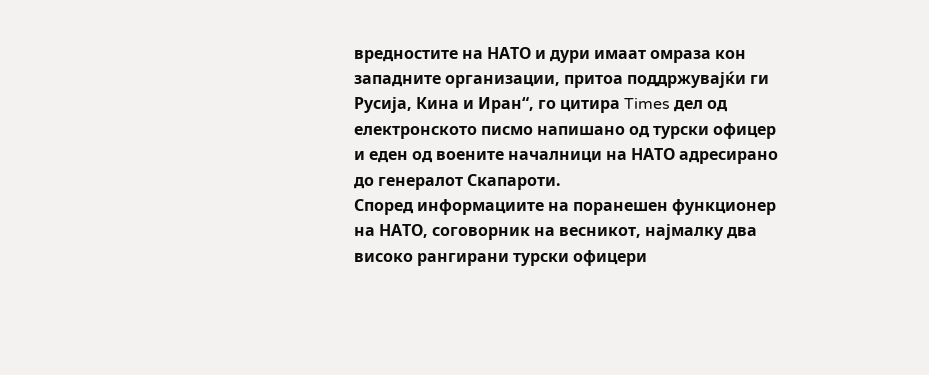вредностите на НАТО и дури имаат омраза кон западните организации, притоа поддржувајќи ги Русија, Кина и Иран“, го цитира Times дел од електронското писмо напишано од турски офицер и еден од воените началници на НАТО адресирано до генералот Скапароти.
Според информациите на поранешен функционер на НАТО, соговорник на весникот, најмалку два високо рангирани турски офицери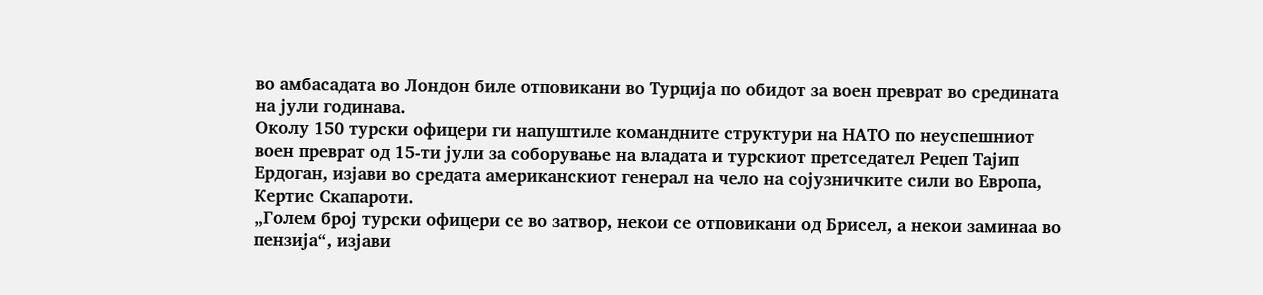во амбасадата во Лондон биле отповикани во Турција по обидот за воен преврат во средината на јули годинава.
Околу 150 турски офицери ги напуштиле командните структури на НАТО по неуспешниот воен преврат од 15-ти јули за соборување на владата и турскиот претседател Реџеп Тајип Ердоган, изјави во средата американскиот генерал на чело на сојузничките сили во Европа, Кертис Скапароти.
„Голем број турски офицери се во затвор, некои се отповикани од Брисел, а некои заминаа во пензија“, изјави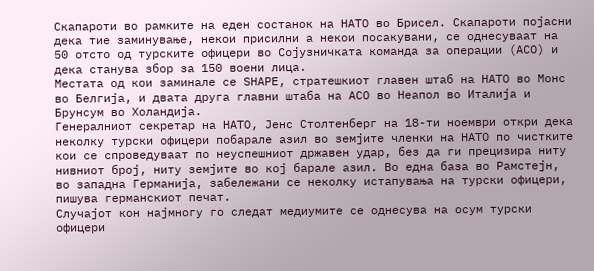Скапароти во рамките на еден состанок на НАТО во Брисел. Скапароти појасни дека тие заминување, некои присилни а некои посакувани, се однесуваат на 50 отсто од турските офицери во Сојузничката команда за операции (ACO) и дека станува збор за 150 воени лица.
Местата од кои заминале се SHAPE, стратешкиот главен штаб на НАТО во Монс во Белгија, и двата друга главни штаба на ACO во Неапол во Италија и Брунсум во Холандија.
Генералниот секретар на НАТО, Јенс Столтенберг на 18-ти ноември откри дека неколку турски офицери побарале азил во земјите членки на НАТО по чистките кои се спроведуваат по неуспешниот државен удар, без да ги прецизира ниту нивниот број, ниту земјите во кој барале азил. Во една база во Рамстејн, во западна Германија, забележани се неколку истапувања на турски офицери, пишува германскиот печат.
Случајот кон најмногу го следат медиумите се однесува на осум турски офицери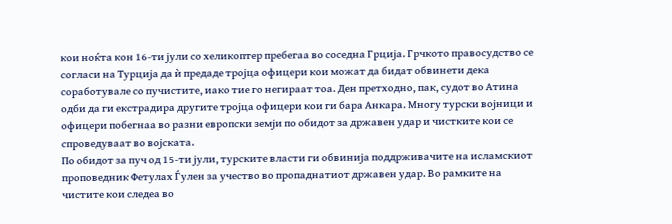кои ноќта кон 16-ти јули со хеликоптер пребегаа во соседна Грција. Грчкото правосудство се согласи на Турција да ѝ предаде тројца офицери кои можат да бидат обвинети дека соработувале со пучистите, иако тие го негираат тоа. Ден претходно, пак, судот во Атина одби да ги екстрадира другите тројца офицери кои ги бара Анкара. Многу турски војници и офицери побегнаа во разни европски земји по обидот за државен удар и чистките кои се спроведуваат во војската.
По обидот за пуч од 15-ти јули, турските власти ги обвинија поддрживачите на исламскиот проповедник Фетулах Ѓулен за учество во пропаднатиот државен удар. Во рамките на чистите кои следеа во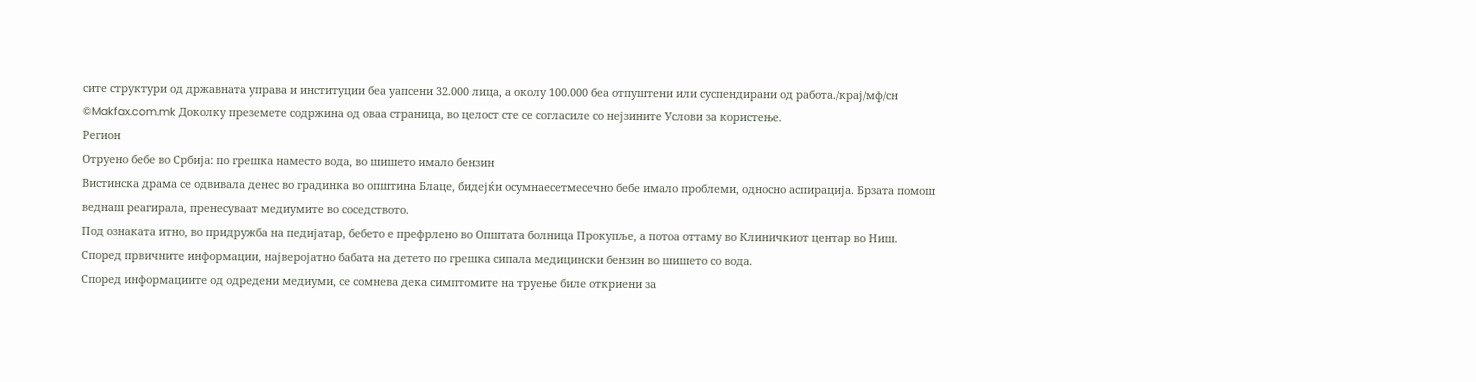сите структури од државната управа и институции беа уапсени 32.000 лица, а околу 100.000 беа отпуштени или суспендирани од работа./крај/мф/сн
©Makfax.com.mk Доколку преземете содржина од оваа страница, во целост сте се согласиле со нејзините Услови за користење.
Регион
Отруено бебе во Србија: по грешка наместо вода, во шишето имало бензин
Вистинска драма се одвивала денес во градинка во општина Блаце, бидејќи осумнаесетмесечно бебе имало проблеми, односно аспирација. Брзата помош веднаш реагирала, пренесуваат медиумите во соседството.
Под ознаката итно, во придружба на педијатар, бебето е префрлено во Општата болница Прокупље, а потоа оттаму во Клиничкиот центар во Ниш.
Според првичните информации, најверојатно бабата на детето по грешка сипала медицински бензин во шишето со вода.
Според информациите од одредени медиуми, се сомнева дека симптомите на труење биле откриени за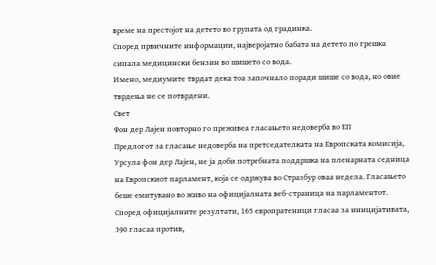време на престојот на детето во групата од градинка.
Според првичните информации, најверојатно бабата на детето по грешка сипала медицински бензин во шишето со вода.
Имено, медиумите тврдат дека тоа започнало поради шише со вода, но овие тврдења не се потврдени.
Свет
Фон дер Лајен повторно го преживеа гласањето недоверба во ЕП
Предлогот за гласање недоверба на претседателката на Европската комисија, Урсула фон дер Лајен, не ја доби потребната поддршка на пленарната седница на Европскиот парламент, која се одржува во Стразбур оваа недела. Гласањето беше емитувано во живо на официјалната веб-страница на парламентот.
Според официјалните резултати, 165 европратеници гласаа за иницијативата, 390 гласаа против,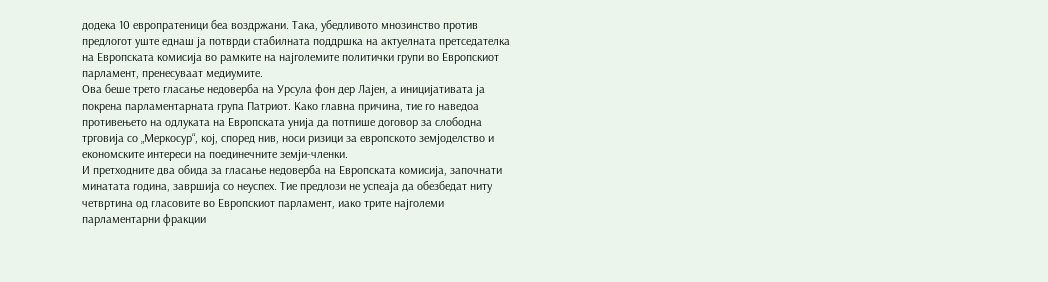додека 10 европратеници беа воздржани. Така, убедливото мнозинство против предлогот уште еднаш ја потврди стабилната поддршка на актуелната претседателка на Европската комисија во рамките на најголемите политички групи во Европскиот парламент, пренесуваат медиумите.
Ова беше трето гласање недоверба на Урсула фон дер Лајен, а иницијативата ја покрена парламентарната група Патриот. Како главна причина, тие го наведоа противењето на одлуката на Европската унија да потпише договор за слободна трговија со „Меркосур“, кој, според нив, носи ризици за европското земјоделство и економските интереси на поединечните земји-членки.
И претходните два обида за гласање недоверба на Европската комисија, започнати минатата година, завршија со неуспех. Тие предлози не успеаја да обезбедат ниту четвртина од гласовите во Европскиот парламент, иако трите најголеми парламентарни фракции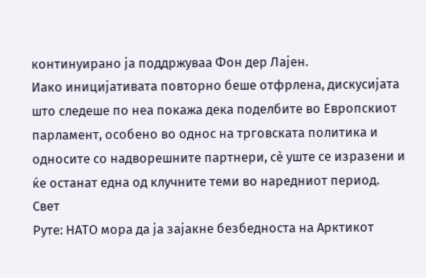континуирано ја поддржуваа Фон дер Лајен.
Иако иницијативата повторно беше отфрлена, дискусијата што следеше по неа покажа дека поделбите во Европскиот парламент, особено во однос на трговската политика и односите со надворешните партнери, сè уште се изразени и ќе останат една од клучните теми во наредниот период.
Свет
Рутe: НАТО мора да ја зајакне безбедноста на Арктикот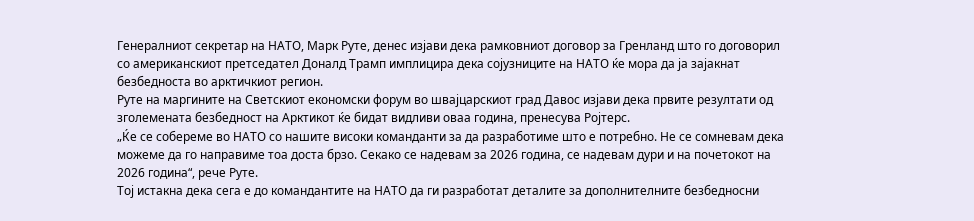Генералниот секретар на НАТО, Марк Руте, денес изјави дека рамковниот договор за Гренланд што го договорил со американскиот претседател Доналд Трамп имплицира дека сојузниците на НАТО ќе мора да ја зајакнат безбедноста во арктичкиот регион.
Руте на маргините на Светскиот економски форум во швајцарскиот град Давос изјави дека првите резултати од зголемената безбедност на Арктикот ќе бидат видливи оваа година, пренесува Ројтерс.
„Ќе се собереме во НАТО со нашите високи команданти за да разработиме што е потребно. Не се сомневам дека можеме да го направиме тоа доста брзо. Секако се надевам за 2026 година, се надевам дури и на почетокот на 2026 година“, рече Руте.
Тој истакна дека сега е до командантите на НАТО да ги разработат деталите за дополнителните безбедносни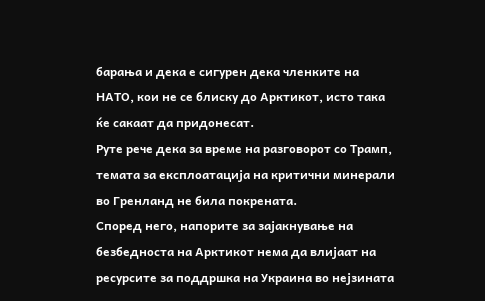барања и дека е сигурен дека членките на НАТО, кои не се блиску до Арктикот, исто така ќе сакаат да придонесат.
Руте рече дека за време на разговорот со Трамп, темата за експлоатација на критични минерали во Гренланд не била покрената.
Според него, напорите за зајакнување на безбедноста на Арктикот нема да влијаат на ресурсите за поддршка на Украина во нејзината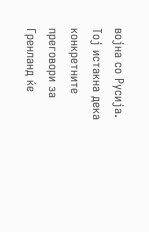војна со Русија.
Тој истакна дека конкретните преговори за Гренланд ќе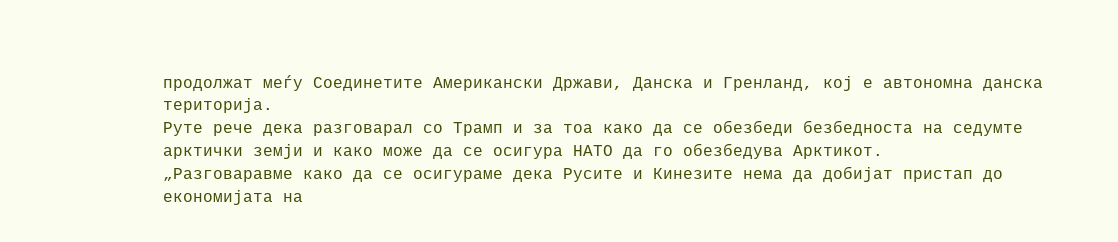продолжат меѓу Соединетите Американски Држави, Данска и Гренланд, кој е автономна данска територија.
Руте рече дека разговарал со Трамп и за тоа како да се обезбеди безбедноста на седумте арктички земји и како може да се осигура НАТО да го обезбедува Арктикот.
„Разговаравме како да се осигураме дека Русите и Кинезите нема да добијат пристап до економијата на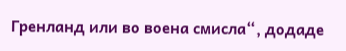Гренланд или во воена смисла“, додаде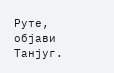Руте, објави Танјуг.